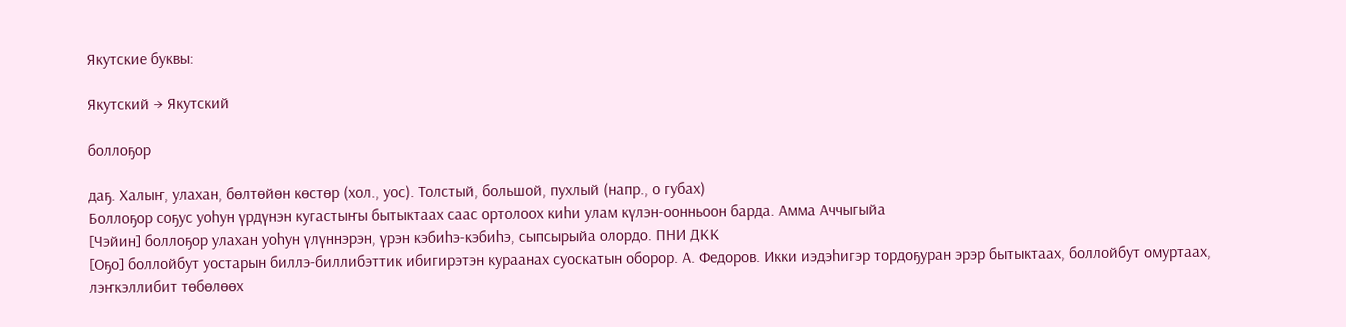Якутские буквы:

Якутский → Якутский

боллоҕор

даҕ. Халыҥ, улахан, бөлтөйөн көстөр (хол., уос). Толстый, большой, пухлый (напр., о губах)
Боллоҕор соҕус уоһун үрдүнэн кугастыҥы бытыктаах саас ортолоох киһи улам күлэн-оонньоон барда. Амма Аччыгыйа
[Чэйин] боллоҕор улахан уоһун үлүннэрэн, үрэн кэбиһэ-кэбиһэ, сыпсырыйа олордо. ПНИ ДКК
[Оҕо] боллойбут уостарын биллэ-биллибэттик ибигирэтэн кураанах суоскатын оборор. А. Федоров. Икки иэдэһигэр тордоҕуран эрэр бытыктаах, боллойбут омуртаах, лэҥкэллибит төбөлөөх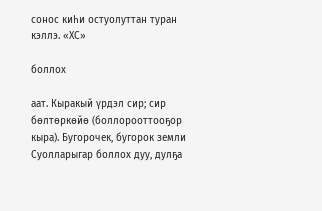сонос киһи остуолуттан туран кэллэ. «ХС»

боллох

аат. Кыракый үрдэл сир; сир бөлтөркөйө (боллорооттооҕор кыра). Бугорочек, бугорок земли
Суолларыгар боллох дуу, дулҕа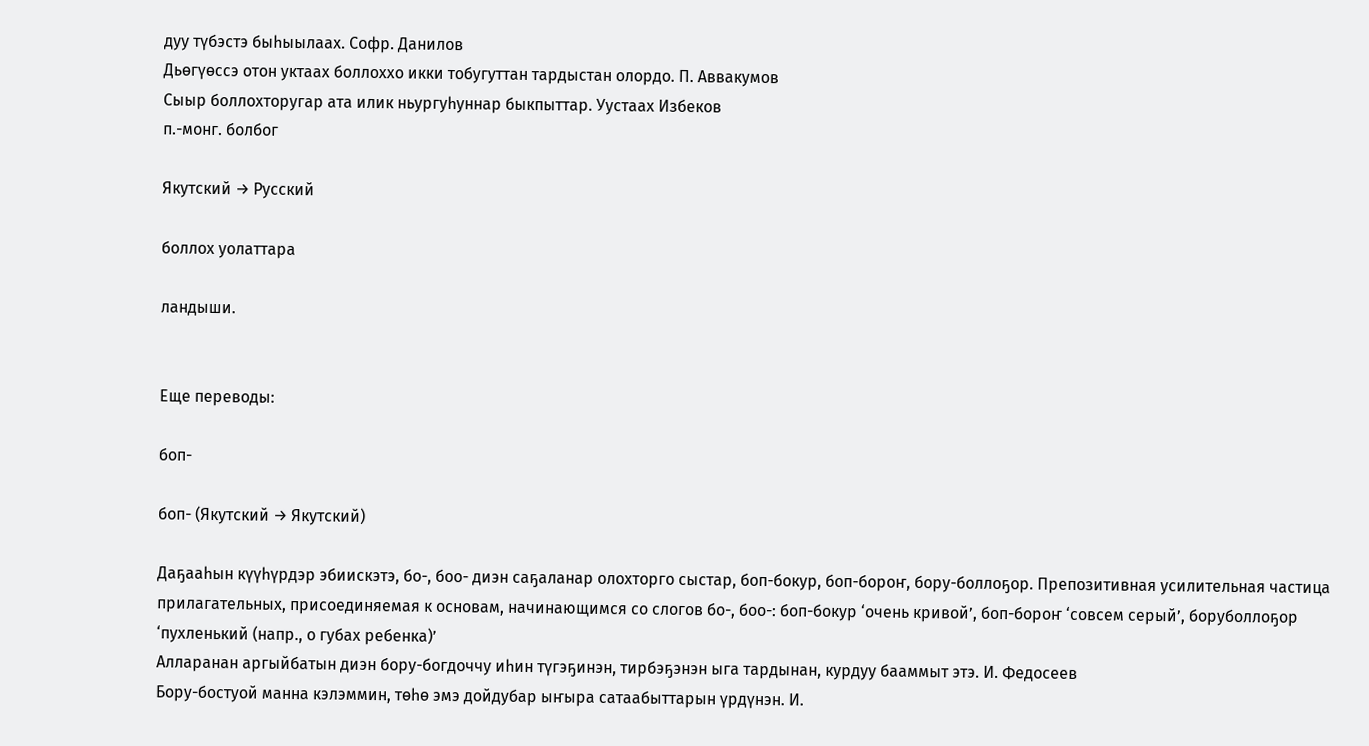дуу түбэстэ быһыылаах. Софр. Данилов
Дьөгүөссэ отон уктаах боллоххо икки тобугуттан тардыстан олордо. П. Аввакумов
Сыыр боллохторугар ата илик ньургуһуннар быкпыттар. Уустаах Избеков
п.-монг. болбог

Якутский → Русский

боллох уолаттара

ландыши.


Еще переводы:

боп-

боп- (Якутский → Якутский)

Даҕааһын күүһүрдэр эбиискэтэ, бо-, боо- диэн саҕаланар олохторго сыстар, боп-бокур, боп-бороҥ, бору-боллоҕор. Препозитивная усилительная частица прилагательных, присоединяемая к основам, начинающимся со слогов бо-, боо-: боп-бокур ‘очень кривой’, боп-бороҥ ‘совсем серый’, боруболлоҕор ‘пухленький (напр., о губах ребенка)’
Алларанан аргыйбатын диэн бору-богдоччу иһин түгэҕинэн, тирбэҕэнэн ыга тардынан, курдуу бааммыт этэ. И. Федосеев
Бору-бостуой манна кэлэммин, төһө эмэ дойдубар ыҥыра сатаабыттарын үрдүнэн. И.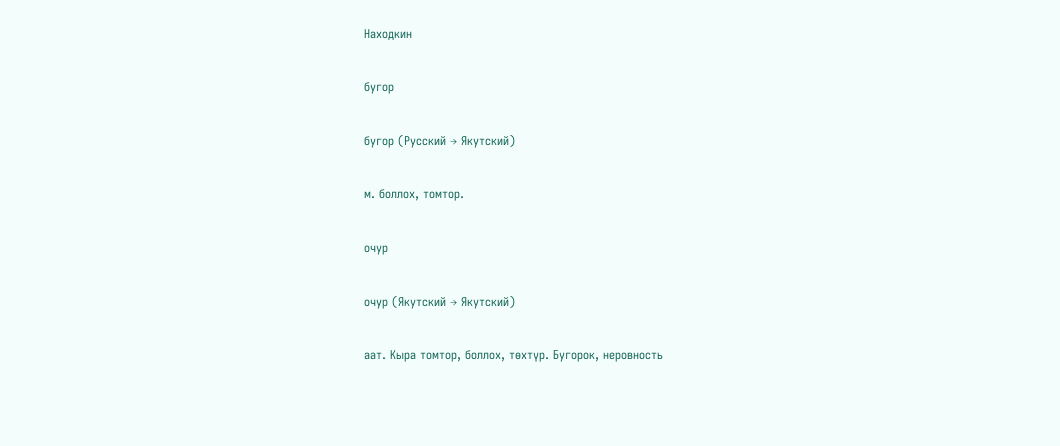Находкин

бугор

бугор (Русский → Якутский)

м. боллох, томтор.

очур

очур (Якутский → Якутский)

аат. Кыра томтор, боллох, төхтүр. Бугорок, неровность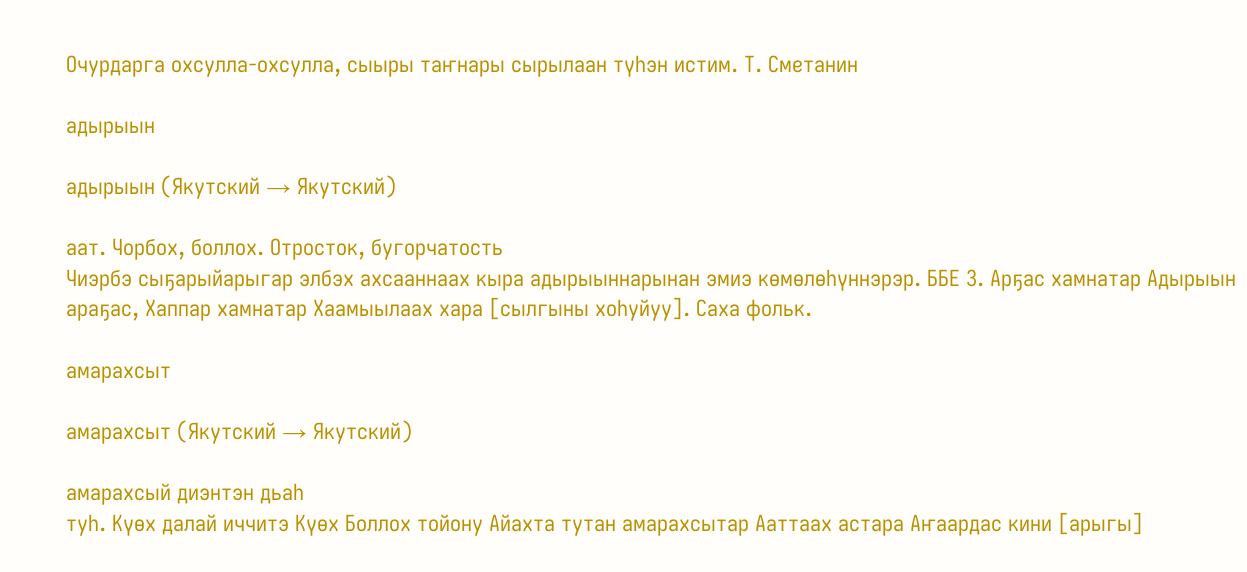Очурдарга охсулла-охсулла, сыыры таҥнары сырылаан түһэн истим. Т. Сметанин

адырыын

адырыын (Якутский → Якутский)

аат. Чорбох, боллох. Отросток, бугорчатость
Чиэрбэ сыҕарыйарыгар элбэх ахсааннаах кыра адырыыннарынан эмиэ көмөлөһүннэрэр. ББЕ З. Арҕас хамнатар Адырыын араҕас, Хаппар хамнатар Хаамыылаах хара [сылгыны хоһуйуу]. Саха фольк.

амарахсыт

амарахсыт (Якутский → Якутский)

амарахсый диэнтэн дьаһ
туһ. Күөх далай иччитэ Күөх Боллох тойону Айахта тутан амарахсытар Ааттаах астара Аҥаардас кини [арыгы]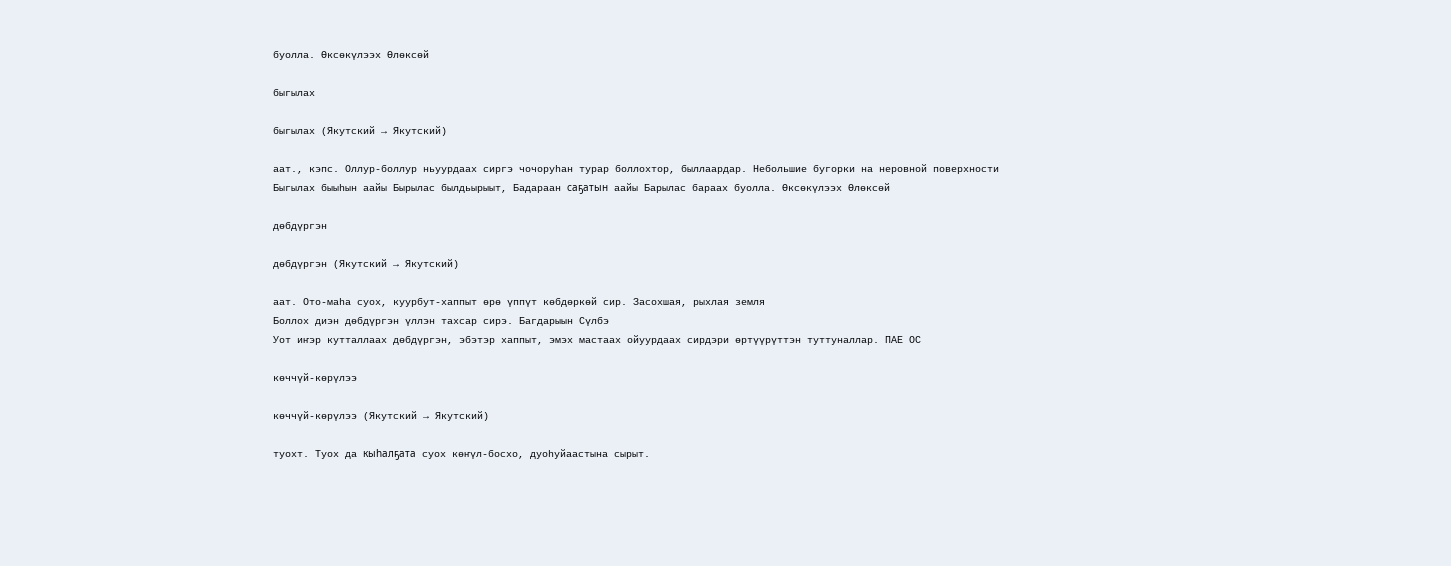буолла. Өксөкүлээх Өлөксөй

быгылах

быгылах (Якутский → Якутский)

аат., кэпс. Оллур-боллур ньуурдаах сиргэ чочоруһан турар боллохтор, быллаардар. Небольшие бугорки на неровной поверхности
Быгылах быыһын аайы Бырылас былдьырыыт, Бадараан саҕатын аайы Барылас бараах буолла. Өксөкүлээх Өлөксөй

дөбдүргэн

дөбдүргэн (Якутский → Якутский)

аат. Ото-маһа суох, куурбут-хаппыт өрө үппүт көбдөркөй сир. Засохшая, рыхлая земля
Боллох диэн дөбдүргэн үллэн тахсар сирэ. Багдарыын Сүлбэ
Уот иҥэр кутталлаах дөбдүргэн, эбэтэр хаппыт, эмэх мастаах ойуурдаах сирдэри өртүүрүттэн туттуналлар. ПАЕ ОС

көччүй-көрүлээ

көччүй-көрүлээ (Якутский → Якутский)

туохт. Туох да кыһалҕата суох көҥүл-босхо, дуоһуйаастына сырыт.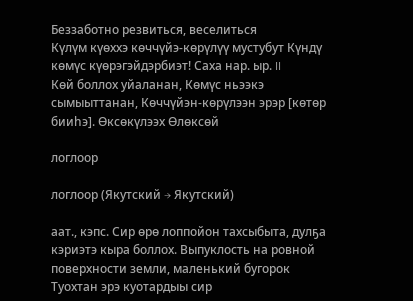Беззаботно резвиться, веселиться
Күлүм күөххэ көччүйэ-көрүлүү мустубут Күндү көмүс күөрэгэйдэрбиэт! Саха нар. ыр. II
Көй боллох уйаланан, Көмүс ньээкэ сымыыттанан, Көччүйэн-көрүлээн эрэр [көтөр бииһэ]. Өксөкүлээх Өлөксөй

логлоор

логлоор (Якутский → Якутский)

аат., кэпс. Сир өрө лоппойон тахсыбыта, дулҕа кэриэтэ кыра боллох. Выпуклость на ровной поверхности земли, маленький бугорок
Туохтан эрэ куотардыы сир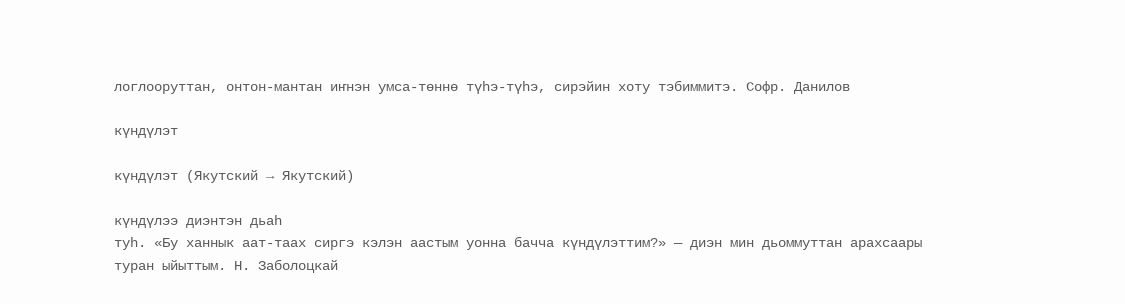логлооруттан, онтон-мантан иҥнэн умса-төннө түһэ-түһэ, сирэйин хоту тэбиммитэ. Софр. Данилов

күндүлэт

күндүлэт (Якутский → Якутский)

күндүлээ диэнтэн дьаһ
туһ. «Бу ханнык аат-таах сиргэ кэлэн аастым уонна бачча күндүлэттим?» — диэн мин дьоммуттан арахсаары туран ыйыттым. Н. Заболоцкай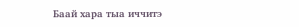Баай хара тыа иччитэ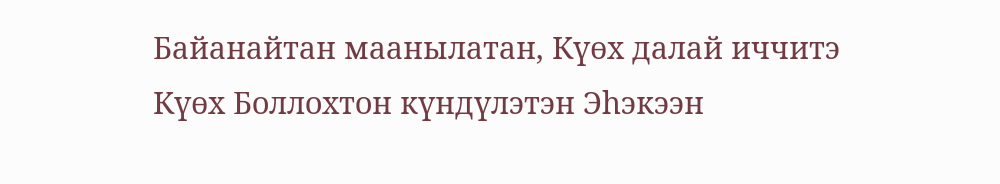Байанайтан маанылатан, Күөх далай иччитэ Күөх Боллохтон күндүлэтэн Эһэкээн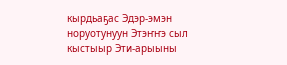кырдьаҕас Эдэр-эмэн норуотунуун Этэҥҥэ сыл кыстыыр Эти-арыыны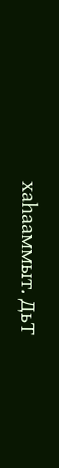хаһааммыт. ДьТ